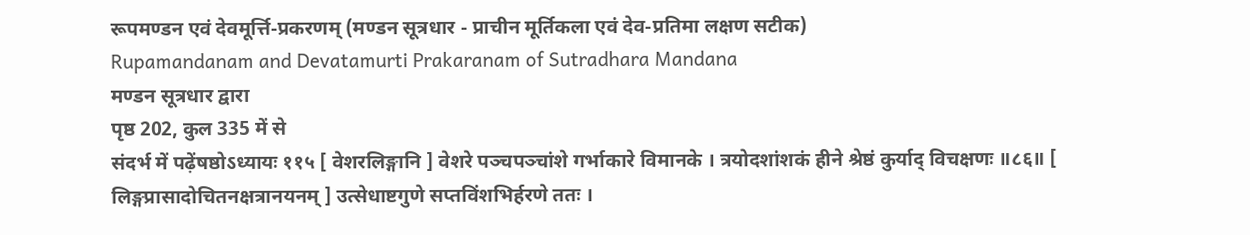रूपमण्डन एवं देवमूर्त्ति-प्रकरणम् (मण्डन सूत्रधार - प्राचीन मूर्तिकला एवं देव-प्रतिमा लक्षण सटीक)
Rupamandanam and Devatamurti Prakaranam of Sutradhara Mandana
मण्डन सूत्रधार द्वारा
पृष्ठ 202, कुल 335 में से
संदर्भ में पढ़ेंषष्ठोऽध्यायः ११५ [ वेशरलिङ्गानि ] वेशरे पञ्चपञ्चांशे गर्भाकारे विमानके । त्रयोदशांशकं हीने श्रेष्ठं कुर्याद् विचक्षणः ॥८६॥ [ लिङ्गप्रासादोचितनक्षत्रानयनम् ] उत्सेधाष्टगुणे सप्तविंशभिर्हरणे ततः ।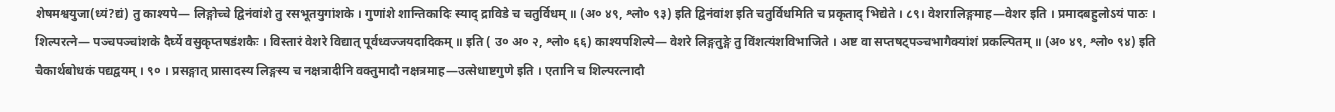शेषमश्वयुजा(ध्यं?द्यं) तु काश्यपे— लिङ्गोच्चे द्विनंवांशे तु रसभूतयुगांशके । गुणांशे शान्तिकादिः स्याद् द्राविडे च चतुर्विधम् ॥ (अ० ४९, श्लो० ९३) इति द्विनंवांश इति चतुर्विधमिति च प्रकृताद् भिद्येते । ८९। वेशरालिङ्गमाह—वेशर इति । प्रमादबहुलोऽयं पाठः । शिल्परत्ने— पञ्चपञ्चांशके दैर्घ्ये वसुकृप्तषडंशकैः । विस्तारं वेशरे विद्यात् पूर्वध्वज्जयदादिकम् ॥ इति ( उ० अ० २, श्लो० ६६) काश्यपशिल्पे— वेशरे लिङ्गतुङ्गे तु विंशत्यंशविभाजिते । अष्ट वा सप्तषट्पञ्चभागैक्यांशं प्रकल्पितम् ॥ (अ० ४९, श्लो० ९४) इति चैकार्थबोधकं पद्यद्वयम् । ९० । प्रसङ्गात् प्रासादस्य लिङ्गस्य च नक्षत्रादीनि वक्तुमादौ नक्षत्रमाह—उत्सेधाष्टगुणे इति । एतानि च शिल्परत्नादौ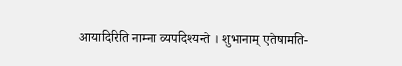आयादिरिति नाम्ना व्यपदिश्यन्ते । शुभानाम् एतेषामति-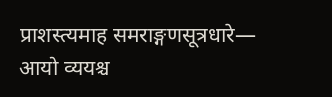प्राशस्त्यमाह समराङ्गणसूत्रधारे— आयो व्ययश्च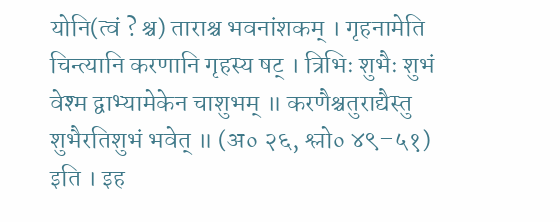योनि(त्वं ? श्च) ताराश्च भवनांशकम् । गृहनामेति चिन्त्यानि करणानि गृहस्य षट् । त्रिभिः शुभैः शुभं वेश्म द्वाभ्यामेकेन चाशुभम् ॥ करणैश्चतुराद्यैस्तु शुभैरतिशुभं भवेत् ॥ (अ० २६, श्लो० ४९–५१) इति । इह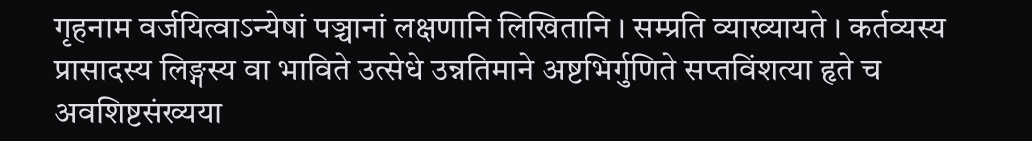गृहनाम वर्जयित्वाऽन्येषां पञ्चानां लक्षणानि लिखितानि । सम्प्रति व्याख्यायते । कर्तव्यस्य प्रासादस्य लिङ्गस्य वा भाविते उत्सेधे उन्नतिमाने अष्टभिर्गुणिते सप्तविंशत्या हृते च अवशिष्टसंख्यया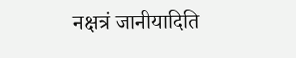नक्षत्रं जानीयादिति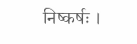निष्कर्षः ।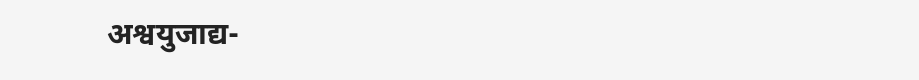अश्वयुजाद्य-